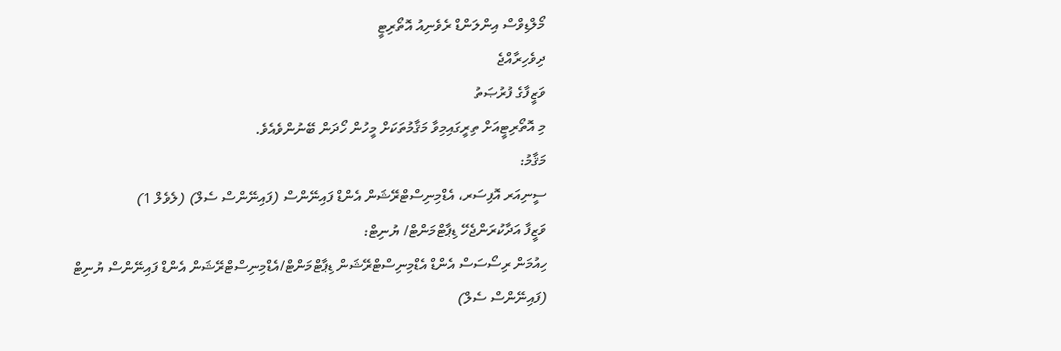މޯލްޑިވްސް އިންލަންޑް ރެވެނިއު އޮތޯރިޓީ
ދިވެހިރާއްޖެ
ވަޒީފާގެ ފުރުޞަތު
މި އޮތޯރިޓީއަށް ތިރީގައިމިވާ މަޤާމުތަކަށް މީހުން ހޯދަން ބޭނުންވެއެވެ.
މަޤާމު:
ސީނިއަރ އޮފިސަރ، އެޑްމިނިސްޓްރޭޝަން އެންޑް ފައިނޭންސް (ފައިނޭންސް ސެލް) (ލެވެލް 1)
ވަޒީފާ އަދާކުރަންޖެހޭ ޑިޕާޓްމަންޓް/ ޔުނިޓް:
ހިއުމަން ރިސޯސަސް އެންޑް އެޑްމިނިސްޓްރޭޝަން ޑިޕާޓްމަންޓް/އެޑްމިނިސްޓްރޭޝަން އެންޑް ފައިނޭންސް ޔުނިޓް (ފައިނޭންސް ސެލް)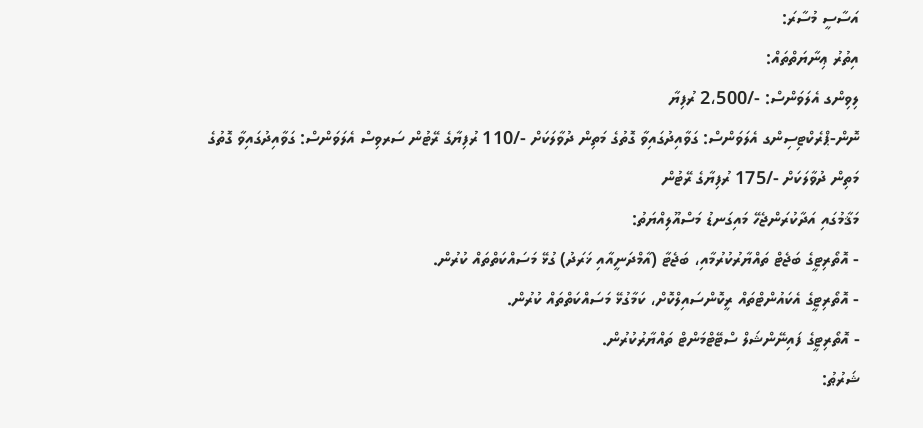އަސާސީ މުސާރަ:
އިތުރު ޢިނާޔަތްތައް:
ލިވިންގ އެލަވަންސް: -/2،500 ރުފިޔާ
ނޮން-ޕްރެކްޓިސިންގ އެލަވަންސް: ގަވާއިދުގައިވާ ގޮތުގެ މަތިން ދުވާލަކަށް -/110 ރުފިޔާގެ ރޭޓުން ސަރވިސް އެލަވަންސް: ގަވާއިދުގައިވާ ގޮތުގެ މަތިން ދުވާލަކަށް -/175 ރުފިޔާގެ ރޭޓުން
މަޤާމުގައި އަދާކުރަންޖެހޭ މައިގަނޑު މަސްއޫލިއްޔަތު:
- އޮތޯރިޓީގެ ބަޖެޓް ތައްޔާރުކުރުމާއި، ބަޖެޓާ (އާމްދަނީއާއި ޚަރަދު) ގުޅޭ މަސައްކަތްތައް ކުރުން.
- އޮތޯރިޓީގެ އެކައުންޓްތައް ރީކޮންސައިލްކޮށް، ކަމާގުޅޭ މަސައްކަތްތައް ކުރުން.
- އޮތޯރިޓީގެ ފައިނޭންޝަލް ސްޓޭޓްމަންޓް ތައްޔާރުކުރުން.
ޝަރުޠު: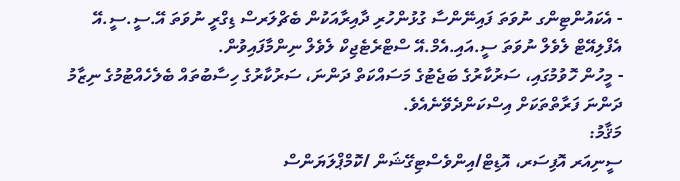- އެކައުންޓިންގ ނުވަތަ ފައިނޭންސާ ގުޅުންހުރި ދާއިރާއަކުން ބެޗްލަރސް ޑިގްރީ ނުވަތަ އޭ.ސީ.ސީ.އޭ އެފްލިއޭޓް ލެވެލް ނުވަތަ ސީ.އައި.އެމް.އޭ ސްޓްރެޓެޖިކް ލެވެލް ނިންމާފައިވުން.
- މީހުން ހޮވުމުގައި، ސަރުކާރުގެ ބަޖެޓުގެ މަސައްކަތް ދަންނަ، ސަރުކާރުގެ ހިސާބުތައް ބެލެހެއްޓުމުގެ ނިޒާމު ދަންނަ ފަރާތްތަކަށް އިސްކަންދެވޭނެއެވެ.
މަޤާމު:
ސީނިއަރ އޮފިސަރ، އޮޑިޓް/އިންވެސްޓިގޭޝަން /ކޮމްޕްލަޔަންސް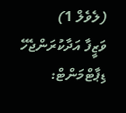(ލެވެލް 1)
ވަޒީފާ އަދާކުރަންޖެހޭ ޑިޕާޓްމަންޓް: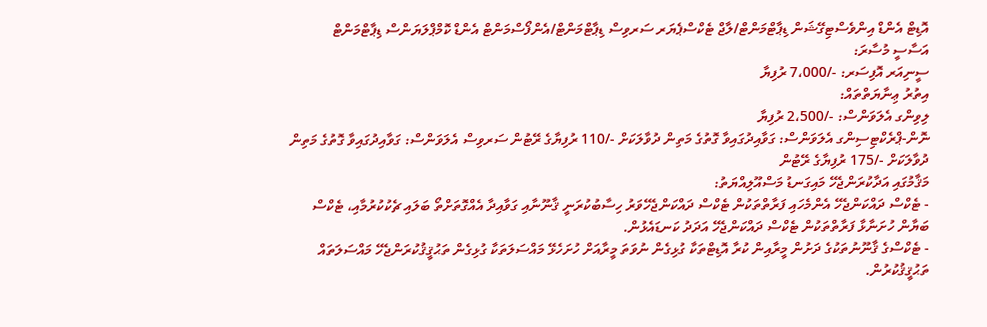އޮޑިޓް އެންޑް އިންވެސްޓިގޭޝަން ޑިޕާޓްމަންޓް/ލާޖް ޓެކްސްޕެޔަރ ސަރވިސް ޑިޕާޓްމަންޓް/އެންފޯސްމަންޓް އެންޑް ކޮމްޕްލަޔަންސް ޑިޕާޓްމަންޓް
އަސާސީ މުސާރަ:
ސީނިއަރ އޮފިސަރ: -/7،000 ރުފިޔާ
އިތުރު ޢިނާޔަތްތައް:
ލިވިންގ އެލަވަންސް: -/2،500 ރުފިޔާ
ނޮން-ޕްރެކްޓިސިންގ އެލަވަންސް: ގަވާއިދުގައިވާ ގޮތުގެ މަތިން ދުވާލަކަށް -/110 ރުފިޔާގެ ރޭޓުން ސަރވިސް އެލަވަންސް: ގަވާއިދުގައިވާ ގޮތުގެ މަތިން ދުވާލަކަށް -/175 ރުފިޔާގެ ރޭޓުން
މަޤާމުގައި އަދާކުރަންޖެހޭ މައިގަނޑު މަސްއޫލިއްޔަތު:
- ޓެކްސް ދައްކަންޖެހޭ އެންމެހައި ފަރާތްތަކުން ޓެކްސް ދައްކަންޖެހޭވަރު ހިސާބުކުރަނީ ޤާނޫނާއި ގަވާއިދާ އެއްގޮތަށްތޯ ބަލައި ޗެކުކުރުމާއި، ޓެކްސް ބަޔާން ހުށަނާޅާ ފަރާތްތަކުން ޓެކްސް ދައްކަންޖެހޭ އަދަދު ކަނޑައެޅުން.
- ޓެކްސްގެ ޤާނޫނުތަކުގެ ދަށުން މީރާއިން ކުރާ އޮޑިޓްތަކާ ގުޅިގެން ނުވަތަ މީރާއަށް ހުށަހެޅޭ މައްސަލަތަކާ ގުޅިގެން ތަޙުޤީޤުކުރަންޖެހޭ މައްސަލަތައް ތަޙުޤީޤުކުރުން.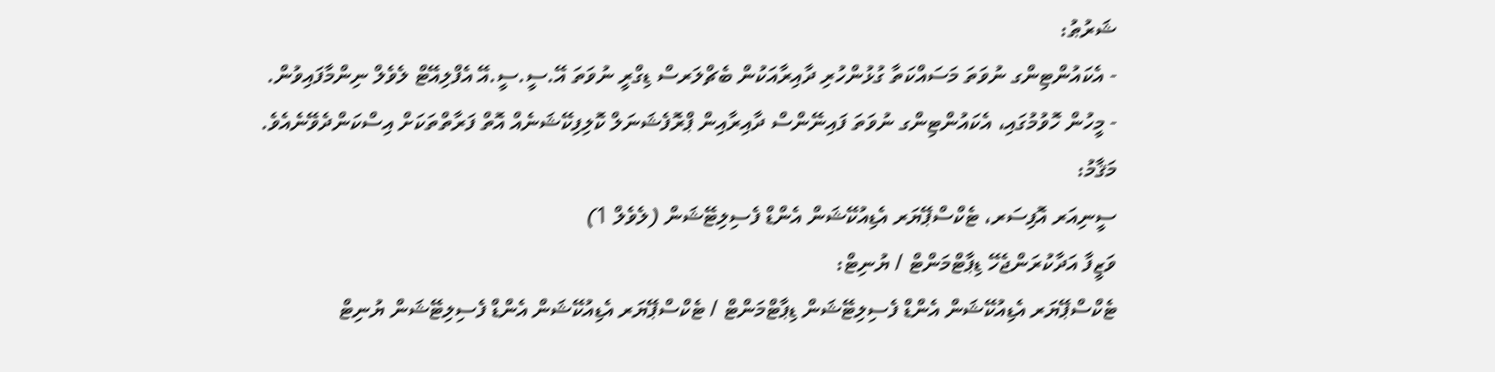ޝަރުޠު:
- އެކައުންޓިންގ ނުވަތަ މަސައްކަތާ ގުޅުންހުރި ދާއިރާއަކުން ބެޗްލަރސް ޑިގްރީ ނުވަތަ އޭ.ސީ.ސީ.އޭ އެފްލިއޭޓް ލެވެލް ނިންމާފައިވުން.
- މީހުން ހޮވުމުގައި، އެކައުންޓިންގ ނުވަތަ ފައިނޭންސް ދާއިރާއިން ޕްރޮފެޝަނަލް ކޮލިފިކޭޝަނެއް އޮތް ފަރާތްތަކަށް އިސްކަންދެވޭނެއެވެ.
މަޤާމު:
ސީނިއަރ އޮފިސަރ، ޓެކްސްޕޭޔަރ އެޑިއުކޭޝަން އެންޑް ފެސިލިޓޭޝަން (ލެވެލް 1)
ވަޒީފާ އަދާކުރަންޖެހޭ ޑިޕާޓްމަންޓް / ޔުނިޓް:
ޓެކްސްޕޭޔަރ އެޑިއުކޭޝަން އެންޑް ފެސިލިޓޭޝަން ޑިޕާޓްމަންޓް / ޓެކްސްޕޭޔަރ އެޑިއުކޭޝަން އެންޑް ފެސިލިޓޭޝަން ޔުނިޓް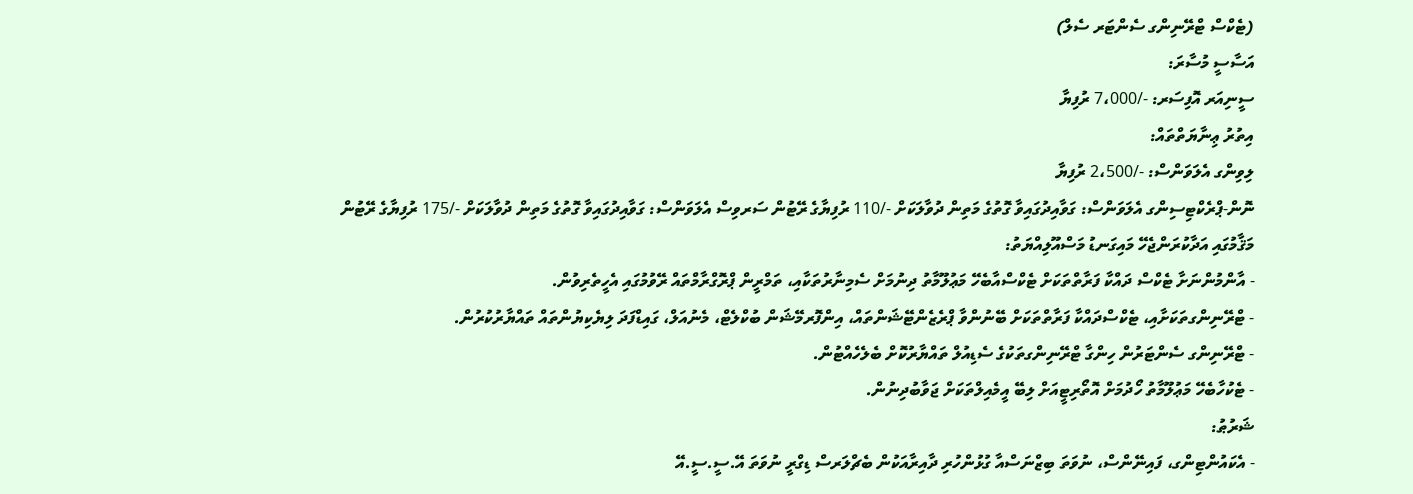(ޓެކްސް ޓްރޭނިންގ ސެންޓަރ ސެލް)
އަސާސީ މުސާރަ:
ސީނިއަރ އޮފިސަރ: -/7،000 ރުފިޔާ
އިތުރު ޢިނާޔަތްތައް:
ލިވިންގ އެލަވަންސް: -/2،500 ރުފިޔާ
ނޮން-ޕްރެކްޓިސިންގ އެލަވަންސް: ގަވާއިދުގައިވާ ގޮތުގެ މަތިން ދުވާލަކަށް -/110 ރުފިޔާގެ ރޭޓުން ސަރވިސް އެލަވަންސް: ގަވާއިދުގައިވާ ގޮތުގެ މަތިން ދުވާލަކަށް -/175 ރުފިޔާގެ ރޭޓުން
މަޤާމުގައި އަދާކުރަންޖެހޭ މައިގަނޑު މަސްއޫލިއްޔަތު:
- އާންމުންނަށާ ޓެކްސް ދައްކާ ފަރާތްތަކަށް ޓެކްސްއާބެހޭ މަޢުލޫމާތު ދިނުމަށް ސެމިނާރުތަކާއި، ތަމްރީން ޕްރޮގްރާމްތައް ރޭވުމުގައި އެހީތެރިވުން.
- ޓްރޭނިންގތަކަށާއި، ޓެކްސްދައްކާ ފަރާތްތަކަށް ބޭނުންވާ ޕްރެޒެންޓޭޝަންތައް، އިންފޮރމޭޝަން ބުކްލެޓް، މެނުއަލް، ގައިޑްފަދަ ލިޔެކިޔުންތައް ތައްޔާރުކުރުން.
- ޓްރޭނިންގ ސެންޓަރުން ހިންގާ ޓްރޭނިންގތަކުގެ ސެޑިއުލް ތައްޔާރުކޮށް ބެލެހެއްޓުން.
- ޓެކުހާބެހޭ މަޢުލޫމާތު ހޯދުމަށް އޮތޯރިޓީއަށް ލިބޭ އީމެއިލްތަކަށް ޖަވާބުދިނުން.
ޝަރުޠު:
- އެކައުންޓިންގ، ފައިނޭންސް، ނުވަތަ ބިޒްނަސްއާ ގުޅުންހުރި ދާއިރާއަކުން ބެޗްލަރސް ޑިގްރީ ނުވަތަ އޭ.ސީ.ސީ.އޭ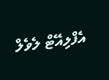އެފްލިއޭޓް ލެވެލް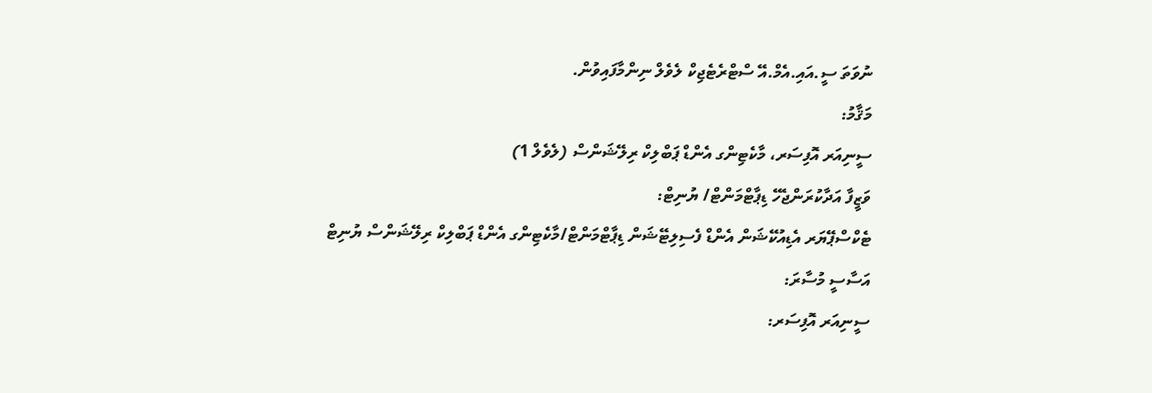ނުވަތަ ސީ.އައި.އެމް.އޭ ސްޓްރެޓެޖިކް ލެވެލް ނިންމާފައިވުން.
މަޤާމު:
ސީނިއަރ އޮފިސަރ، މާކެޓިންގ އެންޑް ޕަބްލިކް ރިލޭޝަންސް (ލެވެލް 1)
ވަޒީފާ އަދާކުރަންޖެހޭ ޑިޕާޓްމަންޓް/ ޔުނިޓް:
ޓެކްސްޕޭޔަރ އެޑިއުކޭޝަން އެންޑް ފެސިލިޓޭޝަން ޑިޕާޓްމަންޓް/މާކެޓިންގ އެންޑް ޕަބްލިކް ރިލޭޝަންސް ޔުނިޓް
އަސާސީ މުސާރަ:
ސީނިއަރ އޮފިސަރ: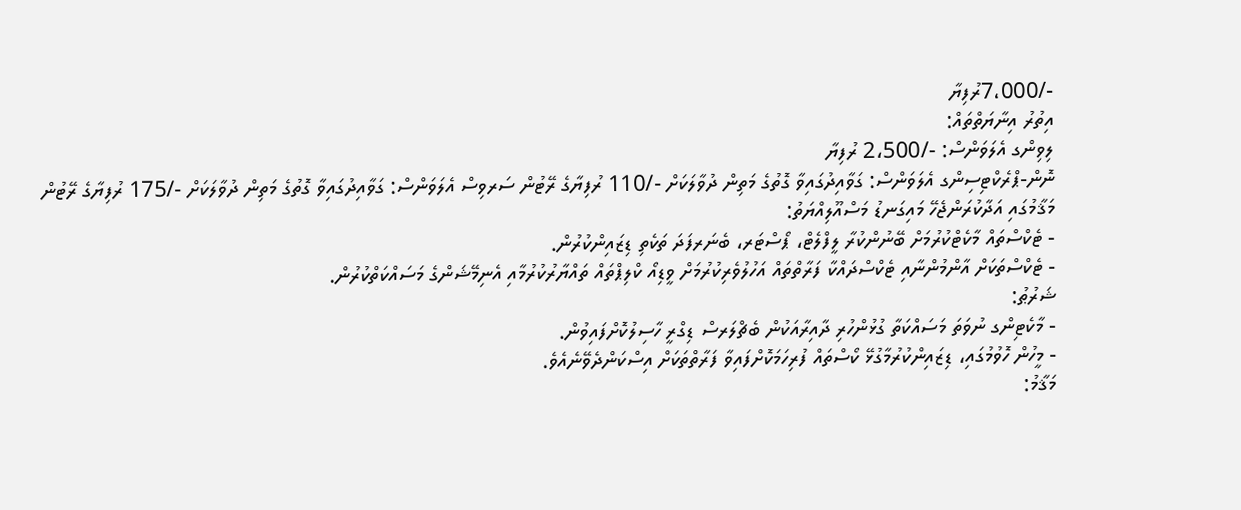-/7،000ރުފިޔާ
އިތުރު އިނާޔަތްތައް:
ލިވިންގ އެލަވަންސް: -/2،500 ރުފިޔާ
ނޮން-ޕްރެކްޓިސިންގ އެލަވަންސް: ގަވާއިދުގައިވާ ގޮތުގެ މަތިން ދުވާލަކަށް -/110 ރުފިޔާގެ ރޭޓުން ސަރވިސް އެލަވަންސް: ގަވާއިދުގައިވާ ގޮތުގެ މަތިން ދުވާލަކަށް -/175 ރުފިޔާގެ ރޭޓުން
މަޤާމުގައި އަދާކުރަންޖެހޭ މައިގަނޑު މަސްއޫލިއްޔަތު:
- ޓެކްސްތައް މާކެޓްކުރުމަށް ބޭނުންކުރާ ލީފްލެޓް، ޕޯސްޓަރ، ބެނަރފަދަ ތަކެތި ޑިޒައިންކުރުން.
- ޓެކްސްތަކަށް އާންމުންނާއި ޓެކްސްދައްކާ ފަރާތްތައް އަހުލުވެރިކުރުމަށް ވީޑިއޯ ކްލިޕްތައް ތައްޔާރުކުރުމާއި އެނިމޭޝަންގެ މަސައްކަތްކުރުން.
ޝަރުޠު:
- މާކެޓިންގ ނުވަތަ މަސައްކަތާ ގުޅުންހުރި ދާއިރާއަކުން ބެޗްލަރސް ޑިގްރީ ހާސިލުކޮށްފައިވުން.
- މީހުން ހޮވުމުގައި، ޑިޒައިންކުރުމާގުޅޭ ކޯސްތައް ފުރިހަމަކޮށްފައިވާ ފަރާތްތަކަށް އިސްކަންދެވޭނެއެވެ.
މަޤާމު: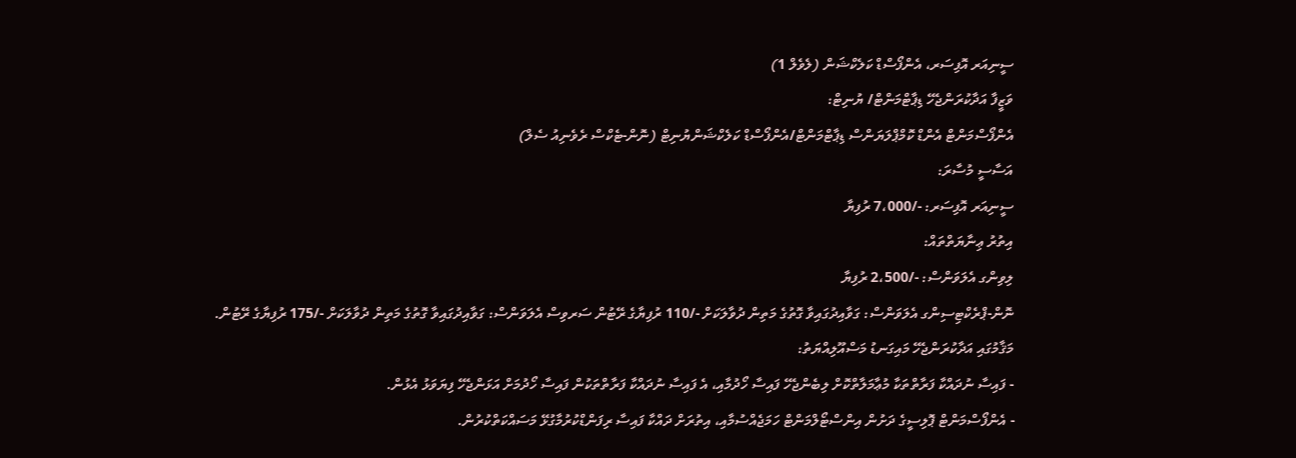ސީނިއަރ އޮފިސަރ، އެންފޯސްޑް ކަލެކްޝަން (ލެވެލް 1)
ވަޒީފާ އަދާކުރަންޖެހޭ ޑިޕާޓްމަންޓް/ ޔުނިޓް:
އެންފޯސްމަންޓް އެންޑް ކޮމްޕްލަޔަންސް ޑިޕާޓްމަންޓް/އެންފޯސްޑް ކަލެކްޝަންޔުނިޓް (ނޮން-ޓެކްސް ރެވެނިއު ސެލް)
އަސާސީ މުސާރަ:
ސީނިއަރ އޮފިސަރ: -/7،000 ރުފިޔާ
އިތުރު ޢިނާޔަތްތައް:
ލިވިންގ އެލަވަންސް: -/2،500 ރުފިޔާ
ނޮން-ޕްރެކްޓިސިންގ އެލަވަންސް: ގަވާއިދުގައިވާ ގޮތުގެ މަތިން ދުވާލަކަށް -/110 ރުފިޔާގެ ރޭޓުން ސަރވިސް އެލަވަންސް: ގަވާއިދުގައިވާ ގޮތުގެ މަތިން ދުވާލަކަށް -/175 ރުފިޔާގެ ރޭޓުން.
މަޤާމުގައި އަދާކުރަންޖެހޭ މައިގަނޑު މަސްއޫލިއްޔަތު:
- ފައިސާ ނުދައްކާ ފަރާތްތަކާ މުޢާމަލާތްކޮށް ލިބެންޖެހޭ ފައިސާ ހޯދުމާއި، އެ ފައިސާ ނުދައްކާ ފަރާތްތަކުން ފައިސާ ހޯދުމަށް އަޅަންޖެހޭ ފިޔަވަޅު އެޅުން.
- އެންފޯސްމަންޓް ޕޮލިސީގެ ދަށުން އިންސްޓޯލްމަންޓް ހަމަޖެއްސުމާއި، އިތުރަށް ދައްކާ ފައިސާ ރިފަންޑްކުރުމާގުޅޭ މަސައްކަތްކުރުން.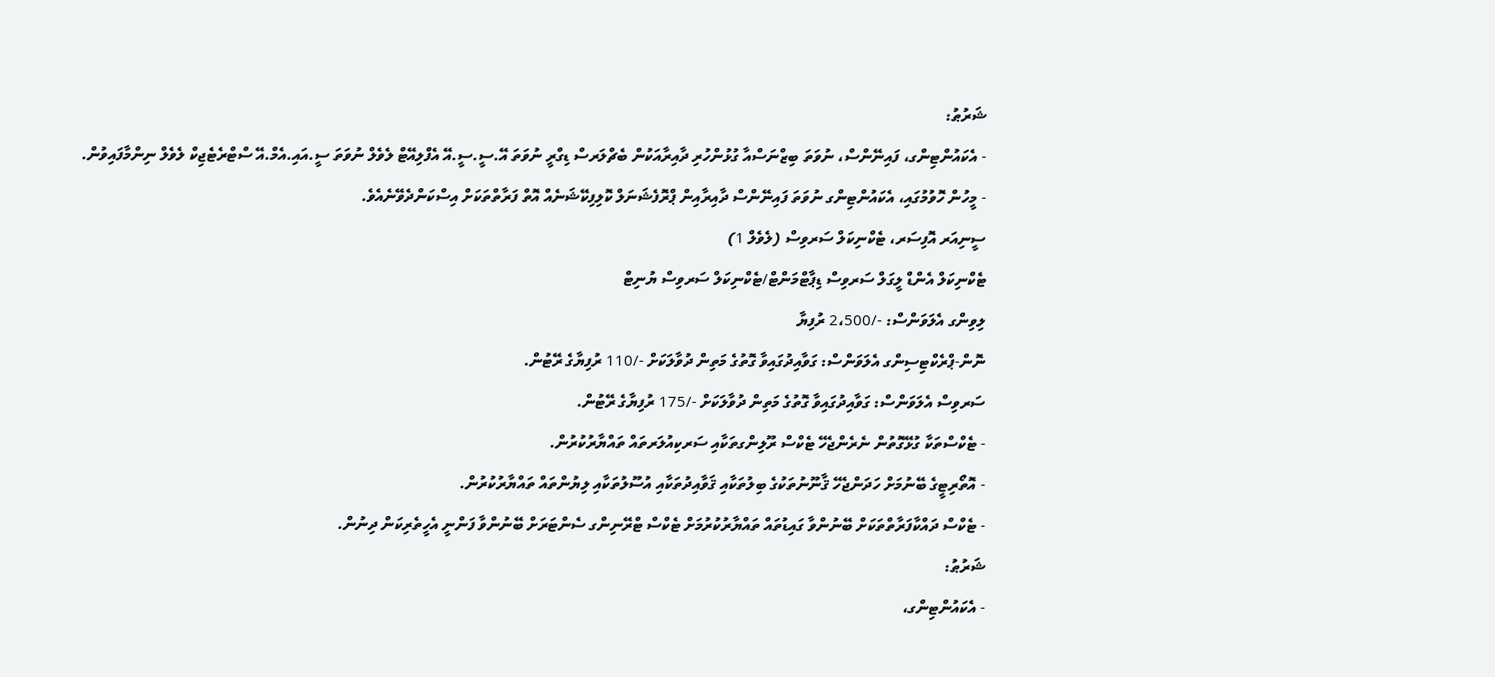ޝަރުޠު:
- އެކައުންޓިންގ، ފައިނޭންސް، ނުވަތަ ބިޒްނަސްއާ ގުޅުންހުރި ދާއިރާއަކުން ބެޗްލަރސް ޑިގްރީ ނުވަތަ އޭ.ސީ.ސީ.އޭ އެފްލިއޭޓް ލެވެލް ނުވަތަ ސީ.އައި.އެމް.އޭ ސްޓްރެޓެޖިކް ލެވެލް ނިންމާފައިވުން.
- މީހުން ހޮވުމުގައި، އެކައުންޓިންގ ނުވަތަ ފައިނޭންސް ދާއިރާއިން ޕްރޮފެޝަނަލް ކޮލިފިކޭޝަނެއް އޮތް ފަރާތްތަކަށް އިސްކަންދެވޭނެއެވެ.
ސީނިއަރ އޮފިސަރ، ޓެކްނިކަލް ސަރވިސް (ލެވެލް 1)
ޓެކްނިކަލް އެންޑް ލީގަލް ސަރވިސް ޑިޕާޓްމަންޓް/ޓެކްނިކަލް ސަރވިސް ޔުނިޓް
ލިވިންގ އެލަވަންސް: -/2،500 ރުފިޔާ
ނޮން-ޕްރެކްޓިސިންގ އެލަވަންސް: ގަވާއިދުގައިވާ ގޮތުގެ މަތިން ދުވާލަކަށް -/110 ރުފިޔާގެ ރޭޓުން.
ސަރވިސް އެލަވަންސް: ގަވާއިދުގައިވާ ގޮތުގެ މަތިން ދުވާލަކަށް -/175 ރުފިޔާގެ ރޭޓުން.
- ޓެކްސްތަކާ ގުޅޭގޮތުން ނެރެންޖެހޭ ޓެކްސް ރޫލިންގތަކާއި ސަރކިއުލަރތައް ތައްޔާރުކުރުން.
- އޮތޯރިޓީގެ ބޭނުމަށް ހަދަންޖެހޭ ޤާނޫނުތަކުގެ ބިލުތަކާއި ޤަވާއިދުތަކާއި އުސޫލުތަކާއި ލިޔުންތައް ތައްޔާރުކުރުން.
- ޓެކްސް ދައްކާފަރާތްތަކަށް ބޭނުންވާ ގައިޑުތައް ތައްޔާރުކުރުމަށް ޓެކްސް ޓްރޭނިންގ ސެންޓަރަށް ބޭނުންވާ ފަންނީ އެހީތެރިކަން ދިނުން.
ޝަރުޠު:
- އެކައުންޓިންގ،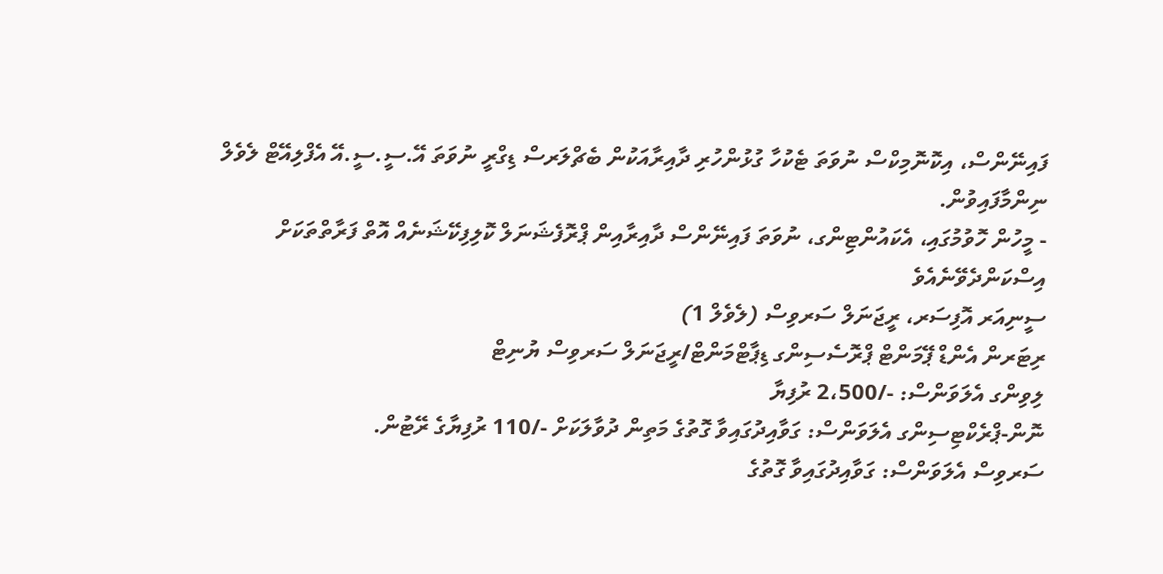ފައިނޭންސް، އިކޮނޮމިކްސް ނުވަތަ ޓެކުހާ ގުޅުންހުރި ދާއިރާއަކުން ބެޗްލަރސް ޑިގްރީ ނުވަތަ އޭ.ސީ.ސީ.އޭ އެފްލިއޭޓް ލެވެލް ނިންމާފައިވުން.
- މީހުން ހޮވުމުގައި، އެކައުންޓިންގ، ނުވަތަ ފައިނޭންސް ދާއިރާއިން ޕްރޮފެޝަނަލް ކޮލިފިކޭޝަނެއް އޮތް ފަރާތްތަކަށް އިސްކަންދެވޭނެއެވެ
ސީނިއަރ އޮފިސަރ، ރީޖަނަލް ސަރވިސް (ލެވެލް 1)
ރިޓަރން އެންޑް ޕޭމަންޓް ޕްރޮސެސިންގ ޑިޕާޓްމަންޓް/ރީޖަނަލް ސަރވިސް ޔުނިޓް
ލިވިންގ އެލަވަންސް: -/2،500 ރުފިޔާ
ނޮން-ޕްރެކްޓިސިންގ އެލަވަންސް: ގަވާއިދުގައިވާ ގޮތުގެ މަތިން ދުވާލަކަށް -/110 ރުފިޔާގެ ރޭޓުން.
ސަރވިސް އެލަވަންސް: ގަވާއިދުގައިވާ ގޮތުގެ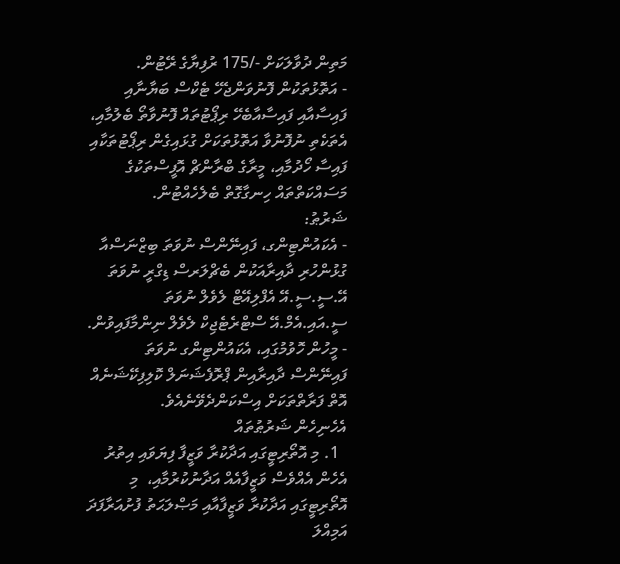މަތިން ދުވާލަކަށް -/175 ރުފިޔާގެ ރޭޓުން.
- އަތޮޅުތަކުން ފޮނުވަންޖެހޭ ޓެކްސް ބަޔާނާއި ފައިސާއާއި ފައިސާއާބެހޭ ރިޕޯޓުތައް ފޮނުވާތޯ ބެލުމާއި، އެތަކެތި ނުފޮނުވާ އަތޮޅުތަކަށް ގުޅައިގެން ރިޕޯޓުތަކާއި ފައިސާ ހޯދުމާއި، މީރާގެ ބްރާންޗް އޮފީސްތަކުގެ މަސައްކަތްތައް ހިނގާގޮތް ބެލެހެއްޓުން.
ޝަރުޠު:
- އެކައުންޓިންގ، ފައިނޭންސް ނުވަތަ ބިޒްނަސްއާ ގުޅުންހުރި ދާއިރާއަކުން ބެޗްލަރސް ޑިގްރީ ނުވަތަ އޭ.ސީ.ސީ.އޭ އެފްލިއޭޓް ލެވެލް ނުވަތަ ސީ.އައި.އެމް.އޭ ސްޓްރެޓެޖިކް ލެވެލް ނިންމާފައިވުން.
- މީހުން ހޮވުމުގައި، އެކައުންޓިންގ ނުވަތަ ފައިނޭންސް ދާއިރާއިން ޕްރޮފެޝަނަލް ކޮލިފިކޭޝަނެއް އޮތް ފަރާތްތަކަށް އިސްކަންދެވޭނެއެވެ.
އެހެނިހެން ޝަރުޠުތައް
  1. މި އޮތޯރިޓީގައި އަދާކުރާ ވަޒީފާ ފިޔަވައި އިތުރު އެހެން އެއްވެސް ވަޒީފާއެއް އަދާނުކުރުމާއި،  މި އޮތޯރިޓީގައި އަދާކުރާ ވަޒީފާއާއި މަޞްލަޙަތު ފުށުއަރާފަދަ އަމިއްލަ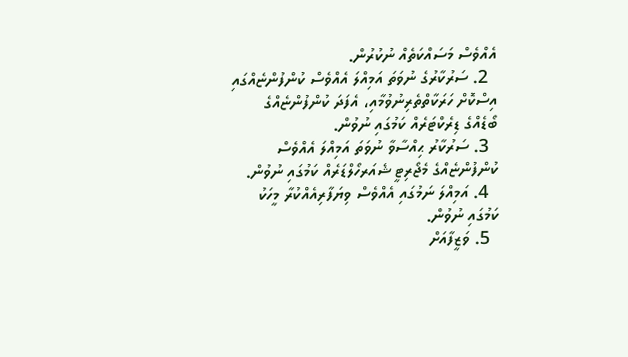އެއްވެސް މަސައްކަތެއް ނުކުރުން.
  2. ސަރުކާރުގެ ނުވަތަ އަމިއްލަ އެއްވެސް ކުންފުންޏެއްގައި އިސްކޮށް ހަރަކާތްތެރިނުވުމާއި، އެފަދަ ކުންފުންޏެއްގެ ބޯޑެއްގެ ޑިރެކްޓަރެއް ކަމުގައި ނުވުން.
  3. ސަރުކާރު ޙިއްސާވާ ނުވަތަ އަމިއްލަ އެއްވެސް ކުންފުންޏެއްގެ މެޖޯރިޓީ ޝެއަރހޯލްޑަރެއް ކަމުގައި ނުވުން.
  4. އަމިއްލަ ނަމުގައި އެއްވެސް ވިޔަފާރިއެއްކުރާ މީހަކު ކަމުގައި ނުވުން.
  5. ވަޒީފާއަށް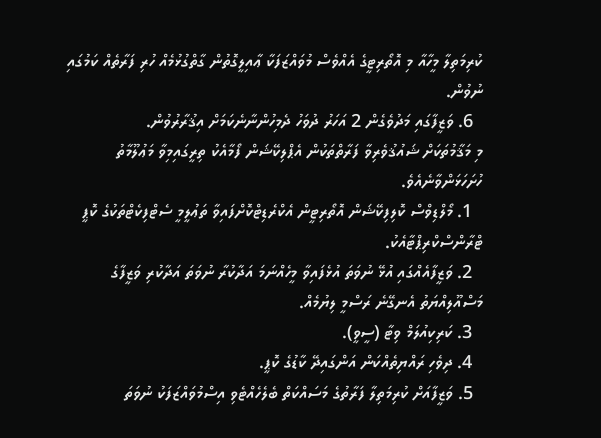ކުރިމަތިލާ މީހާއާ މި އޮތޯރިޓީގެ އެއްވެސް މުވައްޒަފަކާ ޢާއިލީގޮތުން ގާތްގުޅުމެއް ހުރި ފަރާތެއް ކަމުގައި ނުވުން.
  6. ވަޒީފާގައި މަދުވެގެން 2 އަހަރު ދުވަހު ދެމިހުންނާނެކަމަށް އިޤުރާރުވުން.
މި މަޤާމުތަކަށް ޝައުޤުވެރިވާ ފަރާތްތަކުން އެޕްލިކޭޝަން ފޯމާއެކު ތިރީގައިމިވާ މަޢުލޫމާތު ހުށަހަޅަންވާނެއެވެ.
  1. މޯލްޑިވްސް ކޮލިފިކޭޝަން އޮތޯރިޓީން އެކްރެޑިޓްކޮށްފައިވާ ތަޢުލީމީ ސެޓްފިކެޓްތަކުގެ ކޮޕީ ޓްރާންސްކްރިޕްޓާއެކު.
  2. ވަޒީފާއެއްގައި އުޅޭ ނުވަތަ އުޅެފައިވާ މީހެއްނަމަ އަދާކުރާ ނުވަތަ އަދާކުރި ވަޒީފާގެ މަސްއޫލިއްޔަތު އެނގޭނެ ރަސްމީ ލިޔުމެއް.
  3. ކަރިކިއުލަމް ވިޓާ (ސީވީ).
  4. ދިވެހި ރައްޔިތެއްކަން އަންގައިދޭ ކާޑުގެ ކޮޕީ.
  5. ވަޒީފާއަށް ކުރިމަތިލާ ފަރާތުގެ މަސައްކަތް ބެލެހެއްޓެވި އިސްމުވައްޒަފަކު ނުވަތަ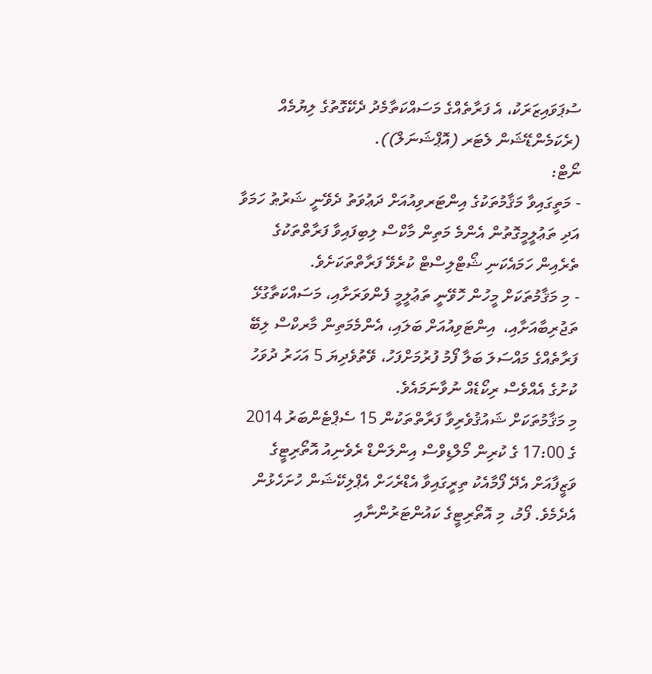ސުޕަވައިޒަރަކު، އެ ފަރާތެއްގެ މަސައްކަތާމެދު ދެކޭގޮތުގެ ލިޔުމެއް (ރެކަމެންޑޭޝަން ލެޓަރ (އޮޕްޝަނަލް)).
ނޯޓް:
- މަތީގައިވާ މަޤާމުތަކުގެ އިންޓަރވިއުއަށް ދަޢުވަތު ދެވޭނީ ޝަރުޠު ހަމަވާ އަދި ތަޢުލީމީގޮތުން އެންމެ މަތިން މާކްސް ލިބިފައިވާ ފަރާތްތަކުގެ ތެރެއިން ހަމައެކަނި ޝޯޓްލިސްޓް ކުރެވޭ ފަރާތްތަކަށެވެ.
- މި މަޤާމުތަކަށް މީހުން ހޮވޭނީ ތަޢުލީމީ ފެންވަރަށާއި، މަސައްކަތާގުޅޭ ތަޖުރިބާއަށާއި،  އިންޓަވިއުއަށް ބަލައި، އެންމެމަތިން މާރކްސް ލިބޭ ފަރާތެއްގެ މައްސަލަ ބަލާ ފޯމު ފުރުމަށްފަހު، ވޭތުވެދިޔަ 5 އަހަރު ދުވަހު  ކުށުގެ އެއްވެސް ރިކޯޑެއް ނުވާނަމައެވެ.
މި މަޤާމުތަކަށް ޝައުޤުވެރިވާ ފަރާތްތަކުން 15 ސެޕްޓެންބަރު 2014 ގެ 17:00 ގެ ކުރިން މޯލްޑިވްސް އިންލަންޑް ރެވެނިއު އޮތޯރިޓީގެ ވަޒީފާއަށް އެދޭ ފޯމާއެކު ތިރީގައިވާ އެޑްރެހަށް އެޕްލިކޭޝަން ހުށަހެޅުން އެދެމެވެ. ފޯމު، މި އޮތޯރިޓީގެ ކައުންޓަރުންނާއި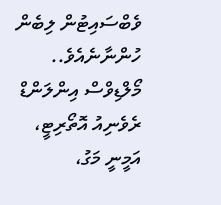ވެބްސައިޓުން ލިބެން ހުންނާނެއެވެ..
މޯލްޑިވްސް އިންލަންޑް ރެވެނިއު އޮތޯރިޓީ، އަމީނީ މަގު،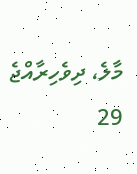މާލެ، ދިވެހިރާއްޖެ
29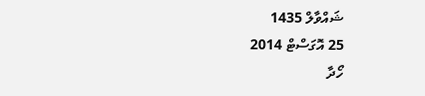ޝައްވާލް 1435
25 އޮގަސްޓް 2014
ހޯދާ